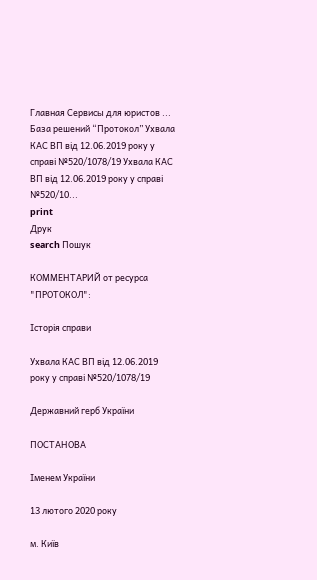Главная Сервисы для юристов ... База решений “Протокол” Ухвала КАС ВП від 12.06.2019 року у справі №520/1078/19 Ухвала КАС ВП від 12.06.2019 року у справі №520/10...
print
Друк
search Пошук

КОММЕНТАРИЙ от ресурса "ПРОТОКОЛ":

Історія справи

Ухвала КАС ВП від 12.06.2019 року у справі №520/1078/19

Державний герб України

ПОСТАНОВА

Іменем України

13 лютого 2020 року

м. Київ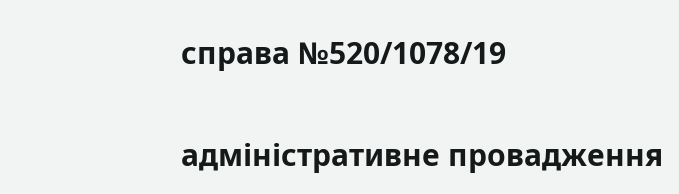справа №520/1078/19

адміністративне провадження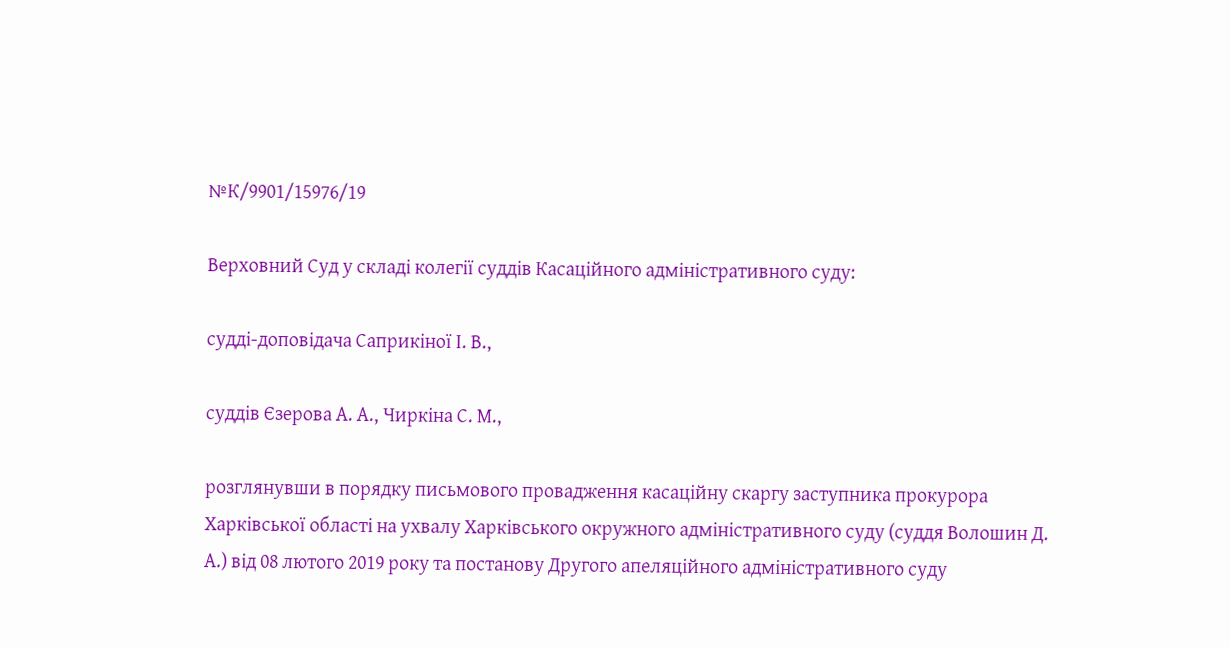№К/9901/15976/19

Верховний Суд у складі колегії суддів Касаційного адміністративного суду:

судді-доповідача Саприкіної І. В.,

суддів Єзерова А. А., Чиркіна С. М.,

розглянувши в порядку письмового провадження касаційну скаргу заступника прокурора Харківської області на ухвалу Харківського окружного адміністративного суду (суддя Волошин Д. А.) від 08 лютого 2019 року та постанову Другого апеляційного адміністративного суду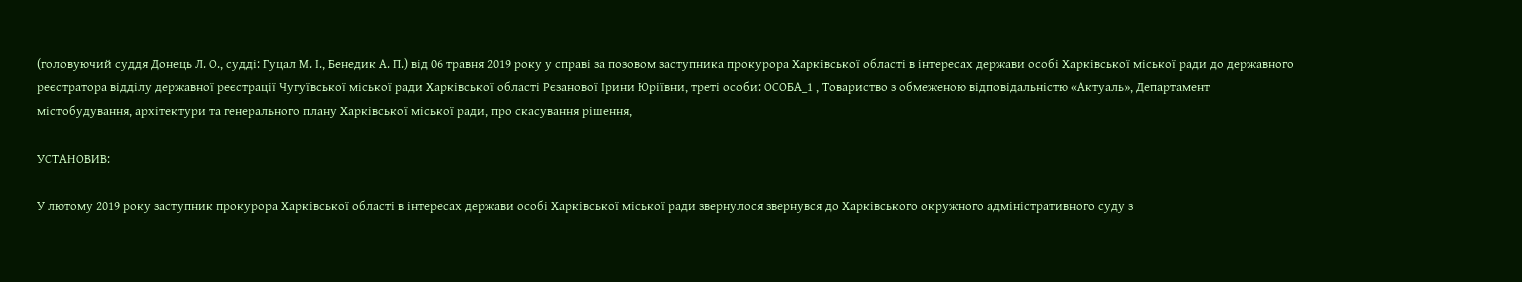(головуючий суддя Донець Л. О., судді: Гуцал М. І., Бенедик А. П.) від 06 травня 2019 року у справі за позовом заступника прокурора Харківської області в інтересах держави особі Харківської міської ради до державного реєстратора відділу державної реєстрації Чугуївської міської ради Харківської області Рєзанової Ірини Юріївни, треті особи: ОСОБА_1 , Товариство з обмеженою відповідальністю «Актуаль», Департамент містобудування, архітектури та генерального плану Харківської міської ради, про скасування рішення,

УСТАНОВИВ:

У лютому 2019 року заступник прокурора Харківської області в інтересах держави особі Харківської міської ради звернулося звернувся до Харківського окружного адміністративного суду з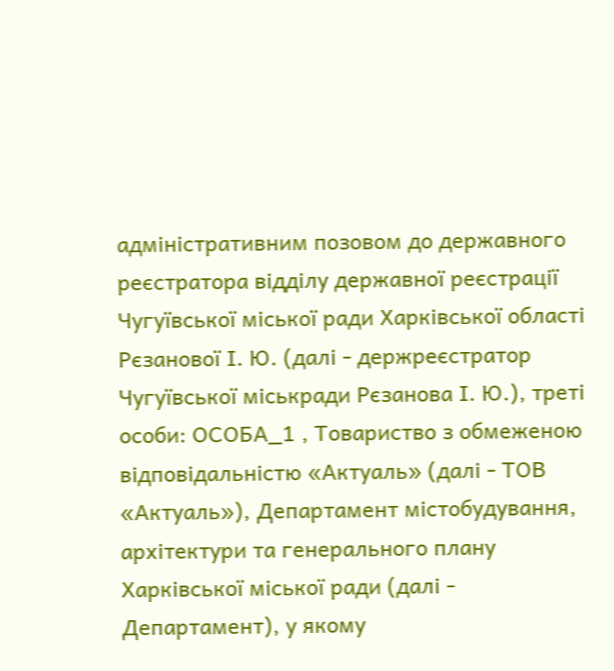адміністративним позовом до державного реєстратора відділу державної реєстрації Чугуївської міської ради Харківської області Рєзанової І. Ю. (далі - держреєстратор Чугуївської міськради Рєзанова І. Ю.), треті особи: ОСОБА_1 , Товариство з обмеженою відповідальністю «Актуаль» (далі - ТОВ «Актуаль»), Департамент містобудування, архітектури та генерального плану Харківської міської ради (далі - Департамент), у якому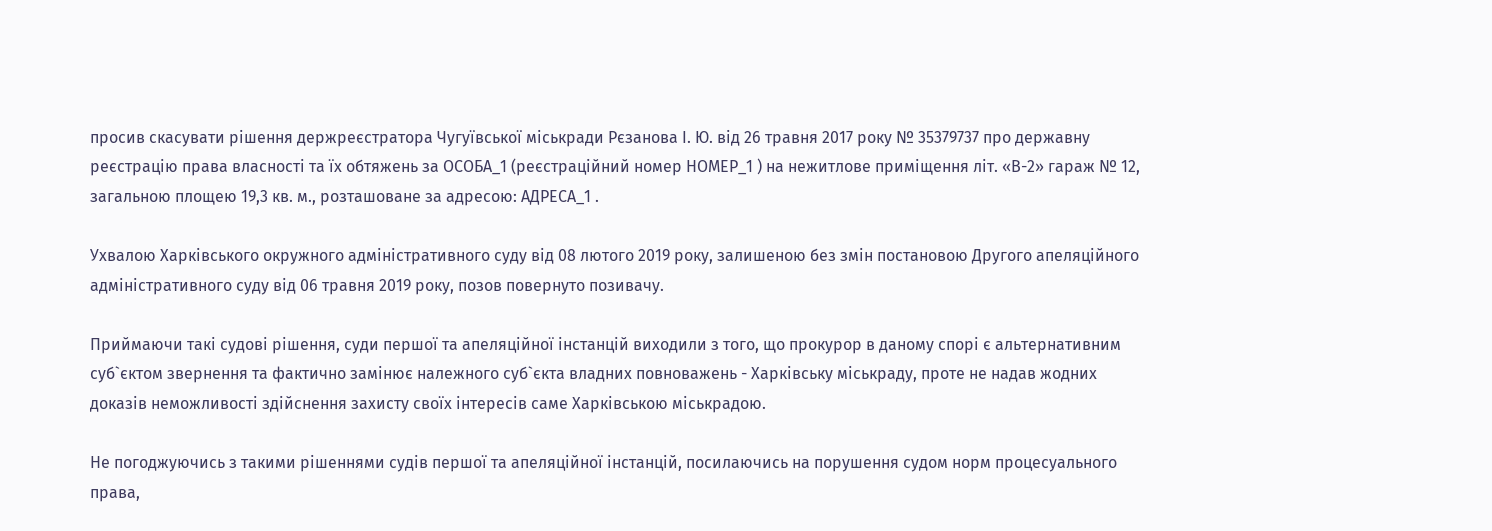просив скасувати рішення держреєстратора Чугуївської міськради Рєзанова І. Ю. від 26 травня 2017 року № 35379737 про державну реєстрацію права власності та їх обтяжень за ОСОБА_1 (реєстраційний номер НОМЕР_1 ) на нежитлове приміщення літ. «В-2» гараж № 12, загальною площею 19,3 кв. м., розташоване за адресою: АДРЕСА_1 .

Ухвалою Харківського окружного адміністративного суду від 08 лютого 2019 року, залишеною без змін постановою Другого апеляційного адміністративного суду від 06 травня 2019 року, позов повернуто позивачу.

Приймаючи такі судові рішення, суди першої та апеляційної інстанцій виходили з того, що прокурор в даному спорі є альтернативним суб`єктом звернення та фактично замінює належного суб`єкта владних повноважень - Харківську міськраду, проте не надав жодних доказів неможливості здійснення захисту своїх інтересів саме Харківською міськрадою.

Не погоджуючись з такими рішеннями судів першої та апеляційної інстанцій, посилаючись на порушення судом норм процесуального права,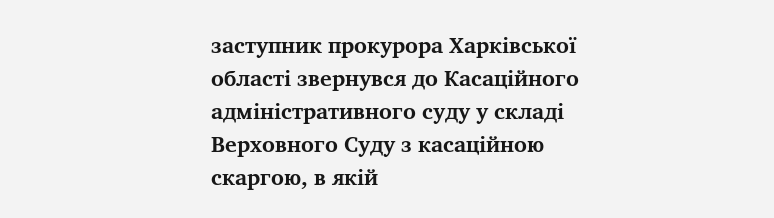заступник прокурора Харківської області звернувся до Касаційного адміністративного суду у складі Верховного Суду з касаційною скаргою, в якій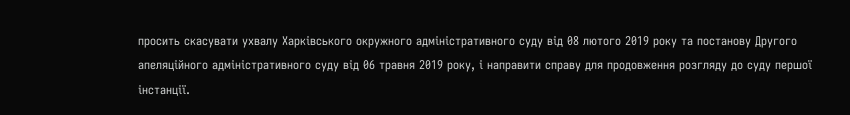просить скасувати ухвалу Харківського окружного адміністративного суду від 08 лютого 2019 року та постанову Другого апеляційного адміністративного суду від 06 травня 2019 року, і направити справу для продовження розгляду до суду першої інстанції.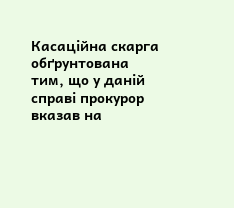Касаційна скарга обґрунтована тим, що у даній справі прокурор вказав на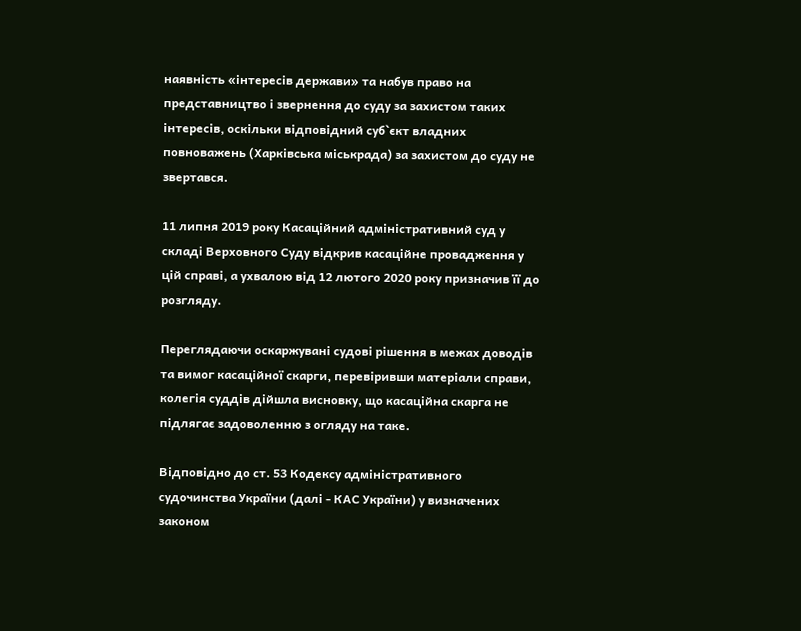наявність «інтересів держави» та набув право на представництво і звернення до суду за захистом таких інтересів, оскільки відповідний суб`єкт владних повноважень (Харківська міськрада) за захистом до суду не звертався.

11 липня 2019 року Касаційний адміністративний суд у складі Верховного Суду відкрив касаційне провадження у цій справі, а ухвалою від 12 лютого 2020 року призначив її до розгляду.

Переглядаючи оскаржувані судові рішення в межах доводів та вимог касаційної скарги, перевіривши матеріали справи, колегія суддів дійшла висновку, що касаційна скарга не підлягає задоволенню з огляду на таке.

Відповідно до ст. 53 Кодексу адміністративного судочинства України (далі - КАС України) у визначених законом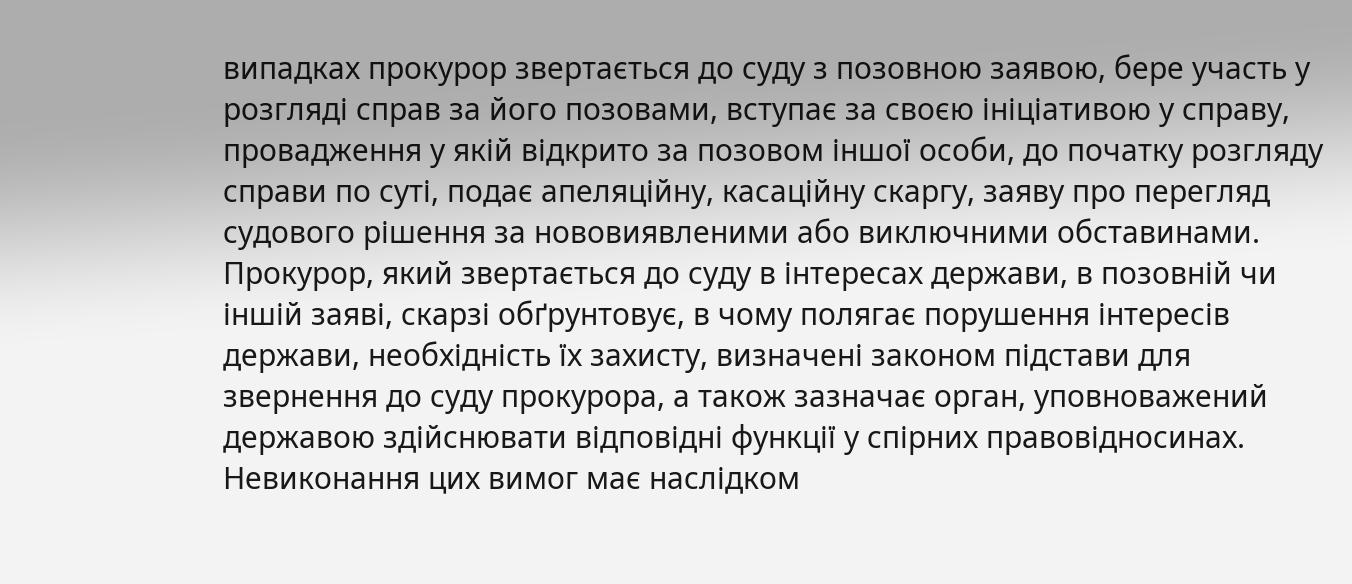випадках прокурор звертається до суду з позовною заявою, бере участь у розгляді справ за його позовами, вступає за своєю ініціативою у справу, провадження у якій відкрито за позовом іншої особи, до початку розгляду справи по суті, подає апеляційну, касаційну скаргу, заяву про перегляд судового рішення за нововиявленими або виключними обставинами. Прокурор, який звертається до суду в інтересах держави, в позовній чи іншій заяві, скарзі обґрунтовує, в чому полягає порушення інтересів держави, необхідність їх захисту, визначені законом підстави для звернення до суду прокурора, а також зазначає орган, уповноважений державою здійснювати відповідні функції у спірних правовідносинах. Невиконання цих вимог має наслідком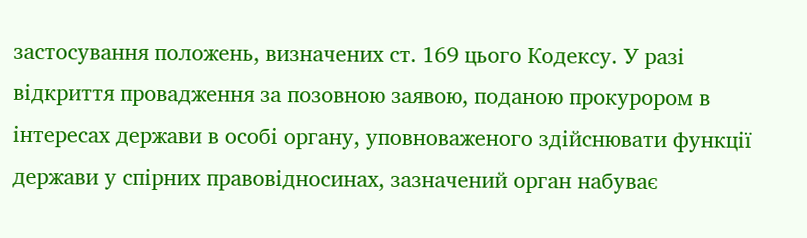застосування положень, визначених ст. 169 цього Кодексу. У разі відкриття провадження за позовною заявою, поданою прокурором в інтересах держави в особі органу, уповноваженого здійснювати функції держави у спірних правовідносинах, зазначений орган набуває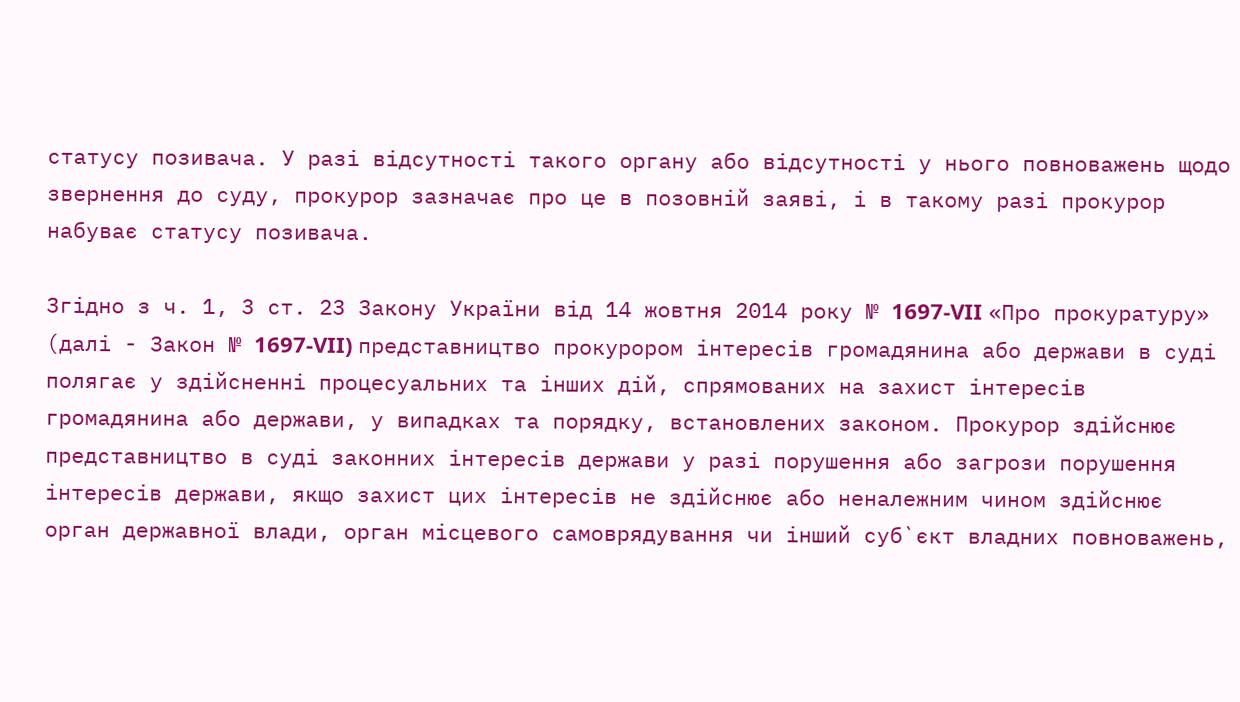статусу позивача. У разі відсутності такого органу або відсутності у нього повноважень щодо звернення до суду, прокурор зазначає про це в позовній заяві, і в такому разі прокурор набуває статусу позивача.

Згідно з ч. 1, 3 ст. 23 Закону України від 14 жовтня 2014 року № 1697-VII «Про прокуратуру» (далі - Закон № 1697-VII) представництво прокурором інтересів громадянина або держави в суді полягає у здійсненні процесуальних та інших дій, спрямованих на захист інтересів громадянина або держави, у випадках та порядку, встановлених законом. Прокурор здійснює представництво в суді законних інтересів держави у разі порушення або загрози порушення інтересів держави, якщо захист цих інтересів не здійснює або неналежним чином здійснює орган державної влади, орган місцевого самоврядування чи інший суб`єкт владних повноважень,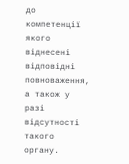до компетенції якого віднесені відповідні повноваження, а також у разі відсутності такого органу.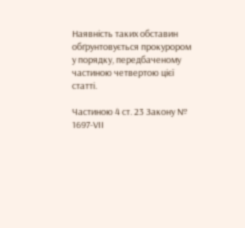Наявність таких обставин обґрунтовується прокурором у порядку, передбаченому частиною четвертою цієї статті.

Частиною 4 ст. 23 Закону № 1697-VII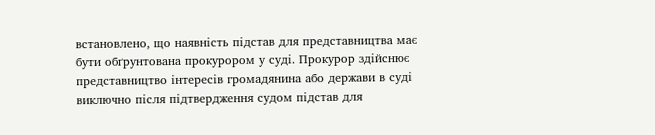встановлено, що наявність підстав для представництва має бути обґрунтована прокурором у суді. Прокурор здійснює представництво інтересів громадянина або держави в суді виключно після підтвердження судом підстав для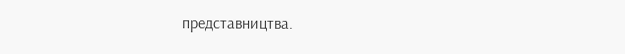представництва.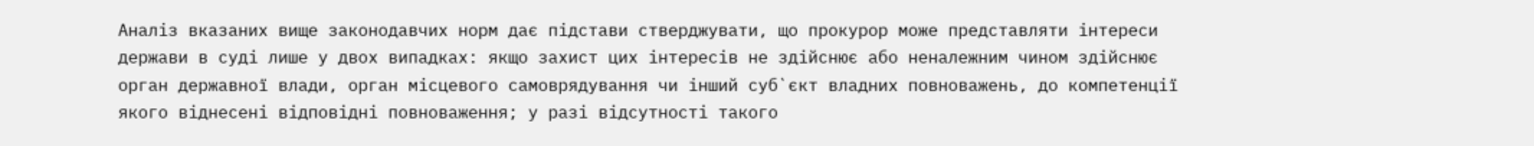Аналіз вказаних вище законодавчих норм дає підстави стверджувати, що прокурор може представляти інтереси держави в суді лише у двох випадках: якщо захист цих інтересів не здійснює або неналежним чином здійснює орган державної влади, орган місцевого самоврядування чи інший суб`єкт владних повноважень, до компетенції якого віднесені відповідні повноваження; у разі відсутності такого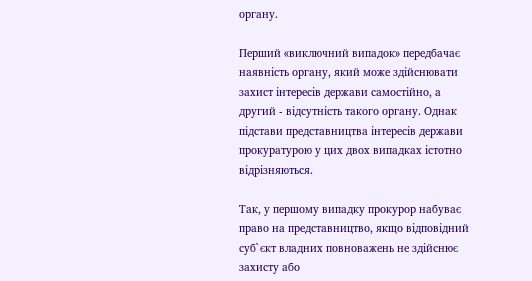органу.

Перший «виключний випадок» передбачає наявність органу, який може здійснювати захист інтересів держави самостійно, а другий - відсутність такого органу. Однак підстави представництва інтересів держави прокуратурою у цих двох випадках істотно відрізняються.

Так, у першому випадку прокурор набуває право на представництво, якщо відповідний суб`єкт владних повноважень не здійснює захисту або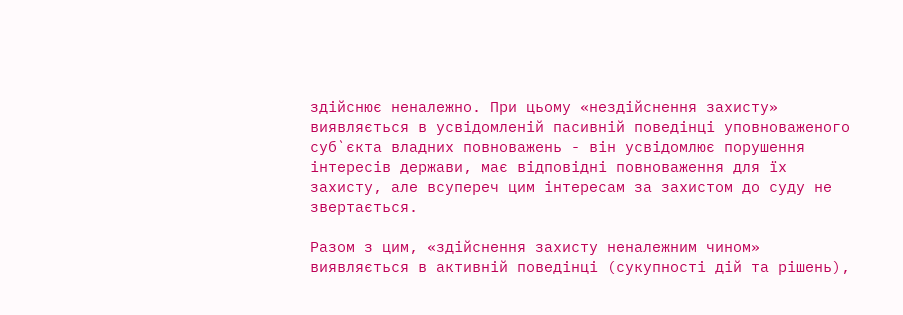здійснює неналежно. При цьому «нездійснення захисту» виявляється в усвідомленій пасивній поведінці уповноваженого суб`єкта владних повноважень - він усвідомлює порушення інтересів держави, має відповідні повноваження для їх захисту, але всупереч цим інтересам за захистом до суду не звертається.

Разом з цим, «здійснення захисту неналежним чином» виявляється в активній поведінці (сукупності дій та рішень),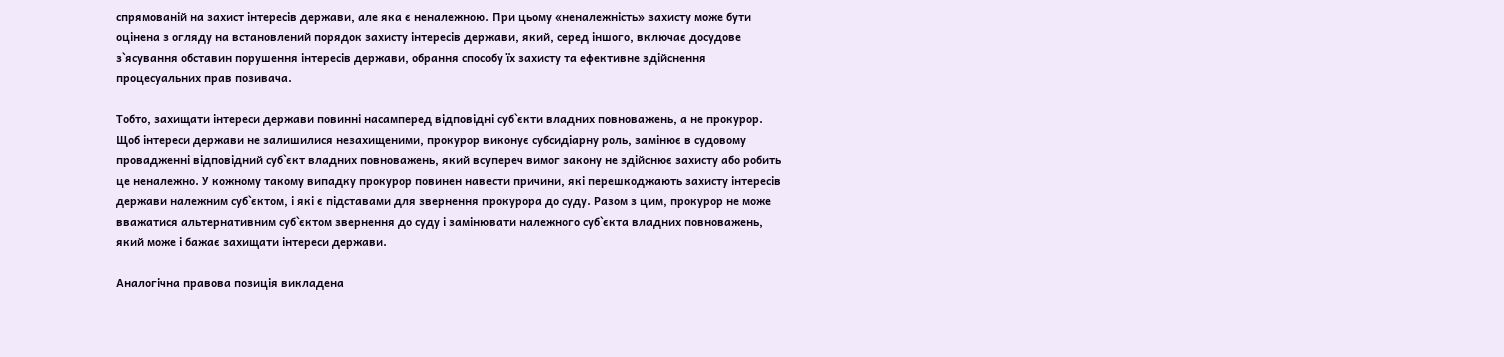спрямованій на захист інтересів держави, але яка є неналежною. При цьому «неналежність» захисту може бути оцінена з огляду на встановлений порядок захисту інтересів держави, який, серед іншого, включає досудове з`ясування обставин порушення інтересів держави, обрання способу їх захисту та ефективне здійснення процесуальних прав позивача.

Тобто, захищати інтереси держави повинні насамперед відповідні суб`єкти владних повноважень, а не прокурор. Щоб інтереси держави не залишилися незахищеними, прокурор виконує субсидіарну роль, замінює в судовому провадженні відповідний суб`єкт владних повноважень, який всупереч вимог закону не здійснює захисту або робить це неналежно. У кожному такому випадку прокурор повинен навести причини, які перешкоджають захисту інтересів держави належним суб`єктом, і які є підставами для звернення прокурора до суду. Разом з цим, прокурор не може вважатися альтернативним суб`єктом звернення до суду і замінювати належного суб`єкта владних повноважень, який може і бажає захищати інтереси держави.

Аналогічна правова позиція викладена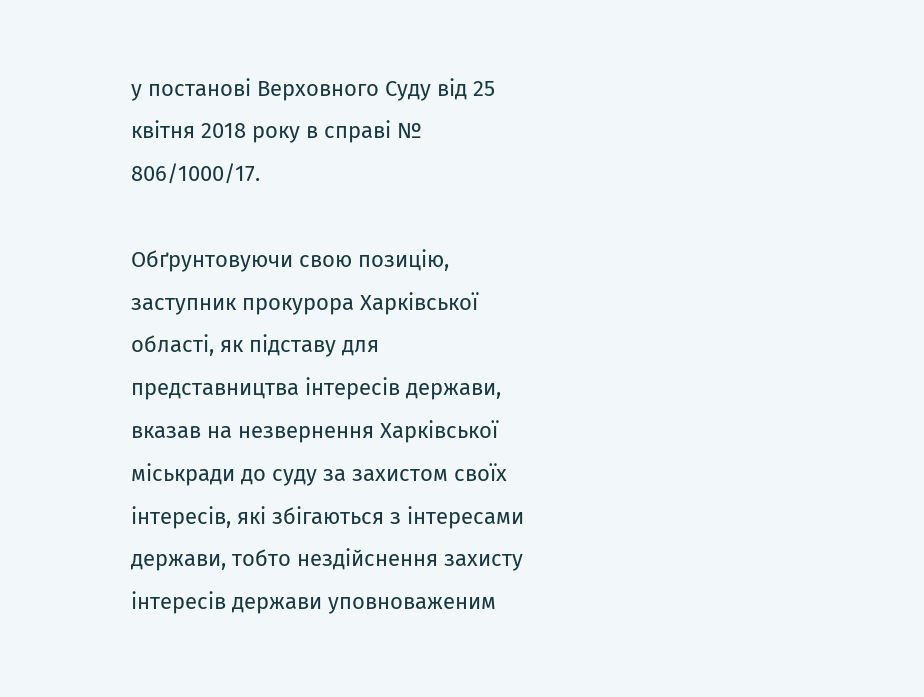у постанові Верховного Суду від 25 квітня 2018 року в справі № 806/1000/17.

Обґрунтовуючи свою позицію, заступник прокурора Харківської області, як підставу для представництва інтересів держави, вказав на незвернення Харківської міськради до суду за захистом своїх інтересів, які збігаються з інтересами держави, тобто нездійснення захисту інтересів держави уповноваженим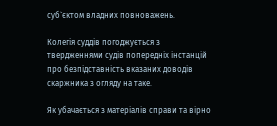суб`єктом владних повноважень.

Колегія суддів погоджується з твердженнями судів попередніх інстанцій про безпідставність вказаних доводів скаржника з огляду на таке.

Як убачається з матеріалів справи та вірно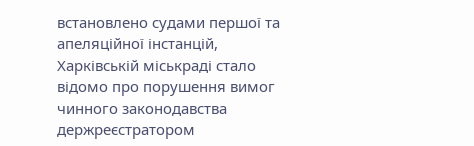встановлено судами першої та апеляційної інстанцій, Харківській міськраді стало відомо про порушення вимог чинного законодавства держреєстратором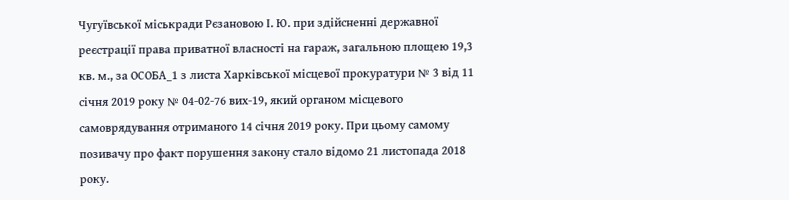Чугуївської міськради Рєзановою І. Ю. при здійсненні державної реєстрації права приватної власності на гараж, загальною площею 19,3 кв. м., за ОСОБА_1 з листа Харківської місцевої прокуратури № 3 від 11 січня 2019 року № 04-02-76 вих-19, який органом місцевого самоврядування отриманого 14 січня 2019 року. При цьому самому позивачу про факт порушення закону стало відомо 21 листопада 2018 року.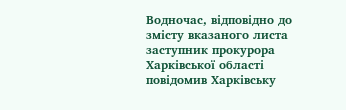Водночас, відповідно до змісту вказаного листа заступник прокурора Харківської області повідомив Харківську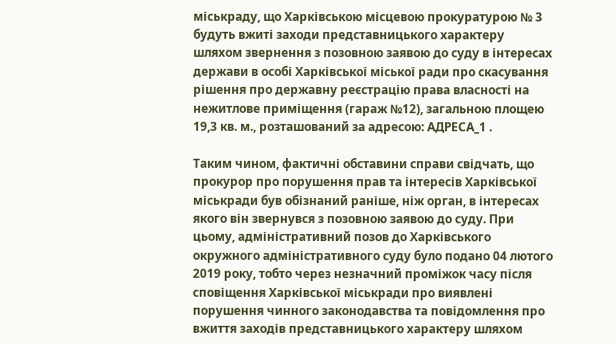міськраду, що Харківською місцевою прокуратурою № 3 будуть вжиті заходи представницького характеру шляхом звернення з позовною заявою до суду в інтересах держави в особі Харківської міської ради про скасування рішення про державну реєстрацію права власності на нежитлове приміщення (гараж №12), загальною площею 19,3 кв. м., розташований за адресою: АДРЕСА_1 .

Таким чином, фактичні обставини справи свідчать, що прокурор про порушення прав та інтересів Харківської міськради був обізнаний раніше, ніж орган, в інтересах якого він звернувся з позовною заявою до суду. При цьому, адміністративний позов до Харківського окружного адміністративного суду було подано 04 лютого 2019 року, тобто через незначний проміжок часу після сповіщення Харківської міськради про виявлені порушення чинного законодавства та повідомлення про вжиття заходів представницького характеру шляхом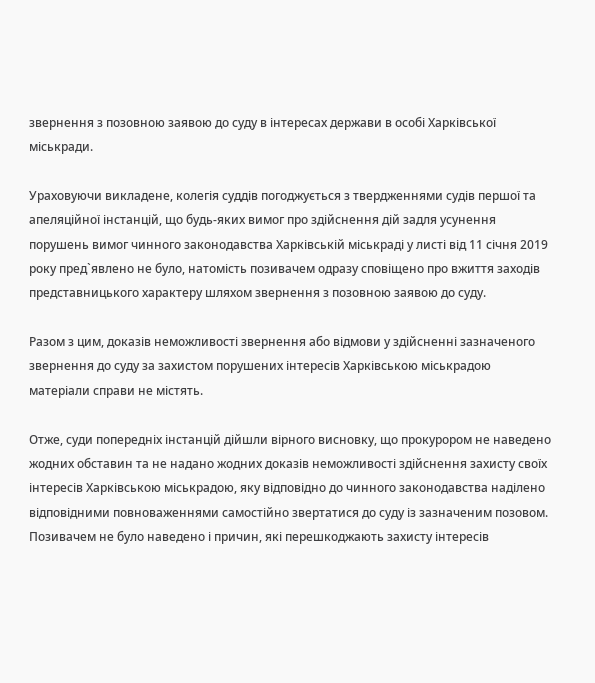звернення з позовною заявою до суду в інтересах держави в особі Харківської міськради.

Ураховуючи викладене, колегія суддів погоджується з твердженнями судів першої та апеляційної інстанцій, що будь-яких вимог про здійснення дій задля усунення порушень вимог чинного законодавства Харківській міськраді у листі від 11 січня 2019 року пред`явлено не було, натомість позивачем одразу сповіщено про вжиття заходів представницького характеру шляхом звернення з позовною заявою до суду.

Разом з цим, доказів неможливості звернення або відмови у здійсненні зазначеного звернення до суду за захистом порушених інтересів Харківською міськрадою матеріали справи не містять.

Отже, суди попередніх інстанцій дійшли вірного висновку, що прокурором не наведено жодних обставин та не надано жодних доказів неможливості здійснення захисту своїх інтересів Харківською міськрадою, яку відповідно до чинного законодавства наділено відповідними повноваженнями самостійно звертатися до суду із зазначеним позовом. Позивачем не було наведено і причин, які перешкоджають захисту інтересів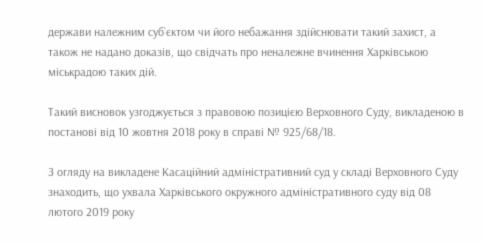держави належним суб`єктом чи його небажання здійснювати такий захист, а також не надано доказів, що свідчать про неналежне вчинення Харківською міськрадою таких дій.

Такий висновок узгоджується з правовою позицією Верховного Суду, викладеною в постанові від 10 жовтня 2018 року в справі № 925/68/18.

З огляду на викладене Касаційний адміністративний суд у складі Верховного Суду знаходить, що ухвала Харківського окружного адміністративного суду від 08 лютого 2019 року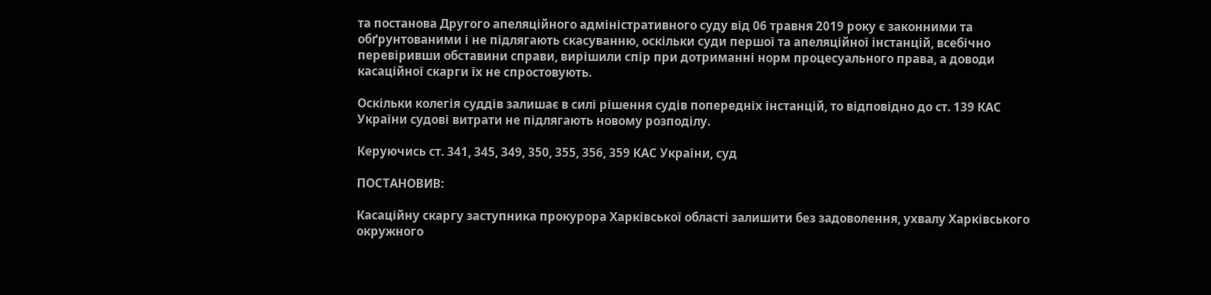та постанова Другого апеляційного адміністративного суду від 06 травня 2019 року є законними та обґрунтованими і не підлягають скасуванню, оскільки суди першої та апеляційної інстанцій, всебічно перевіривши обставини справи, вирішили спір при дотриманні норм процесуального права, а доводи касаційної скарги їх не спростовують.

Оскільки колегія суддів залишає в силі рішення судів попередніх інстанцій, то відповідно до ст. 139 КАС України судові витрати не підлягають новому розподілу.

Керуючись ст. 341, 345, 349, 350, 355, 356, 359 КАС України, суд

ПОСТАНОВИВ:

Касаційну скаргу заступника прокурора Харківської області залишити без задоволення, ухвалу Харківського окружного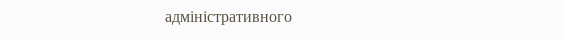адміністративного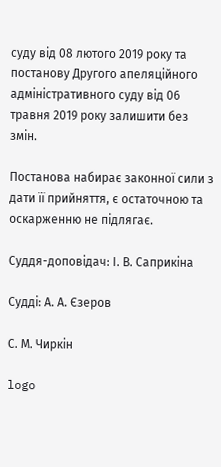суду від 08 лютого 2019 року та постанову Другого апеляційного адміністративного суду від 06 травня 2019 року залишити без змін.

Постанова набирає законної сили з дати її прийняття, є остаточною та оскарженню не підлягає.

Суддя-доповідач: І. В. Саприкіна

Судді: А. А. Єзеров

С. М. Чиркін

logo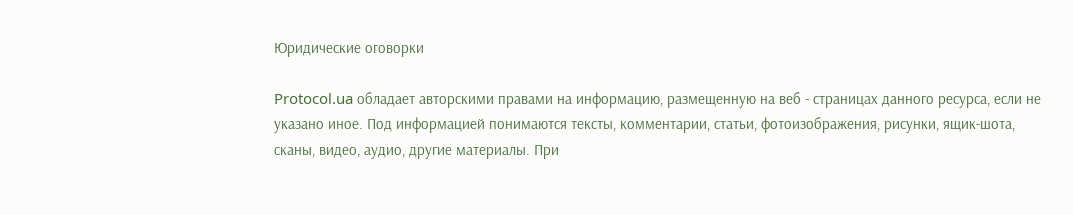Юридические оговорки

Protocol.ua обладает авторскими правами на информацию, размещенную на веб - страницах данного ресурса, если не указано иное. Под информацией понимаются тексты, комментарии, статьи, фотоизображения, рисунки, ящик-шота, сканы, видео, аудио, другие материалы. При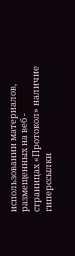использовании материалов, размещенных на веб - страницах «Протокол» наличие гиперссылки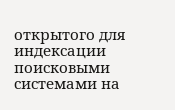открытого для индексации поисковыми системами на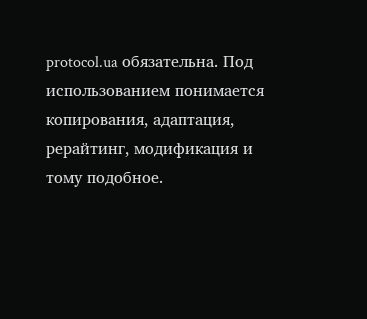protocol.ua обязательна. Под использованием понимается копирования, адаптация, рерайтинг, модификация и тому подобное.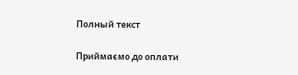Полный текст

Приймаємо до оплати